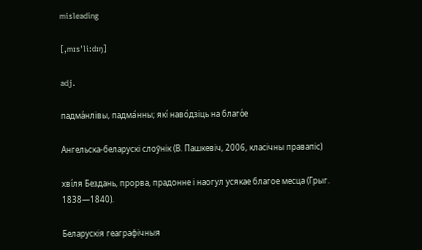misleading

[,mɪsˈli:dɪŋ]

adj.

падма́нлівы, падма́нны; які́ наво́дзіць на благо́е

Ангельска-беларускі слоўнік (В. Пашкевіч, 2006, класічны правапіс)

хві́ля Бездань, прорва, прадонне і наогул усякае благое месца (Грыг. 1838—1840).

Беларускія геаграфічныя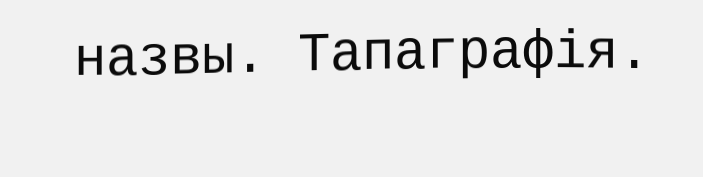назвы. Тапаграфія.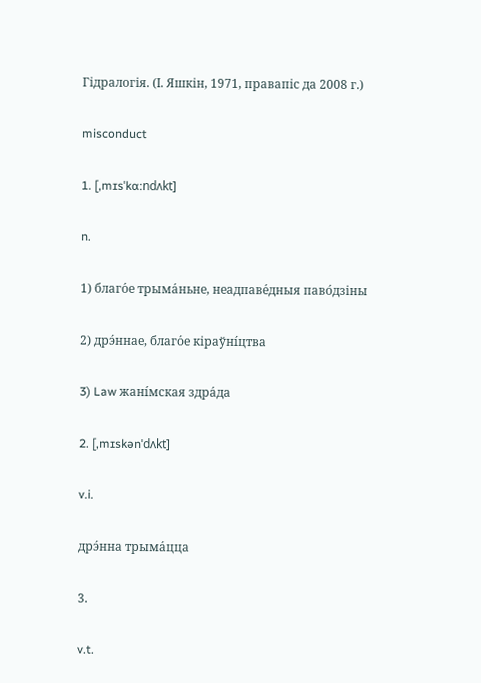Гідралогія. (І. Яшкін, 1971, правапіс да 2008 г.)

misconduct

1. [,mɪsˈkɑ:ndʌkt]

n.

1) благо́е трыма́ньне, неадпаве́дныя паво́дзіны

2) дрэ́ннае, благо́е кіраўні́цтва

3) Law жані́мская здра́да

2. [,mɪskənˈdʌkt]

v.i.

дрэ́нна трыма́цца

3.

v.t.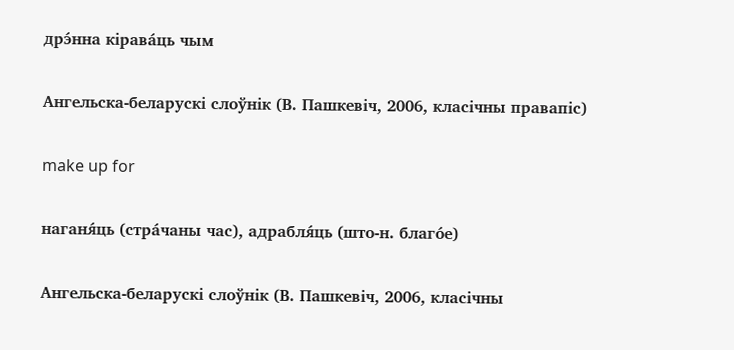дрэ́нна кірава́ць чым

Ангельска-беларускі слоўнік (В. Пашкевіч, 2006, класічны правапіс)

make up for

наганя́ць (стра́чаны час), адрабля́ць (што-н. благо́е)

Ангельска-беларускі слоўнік (В. Пашкевіч, 2006, класічны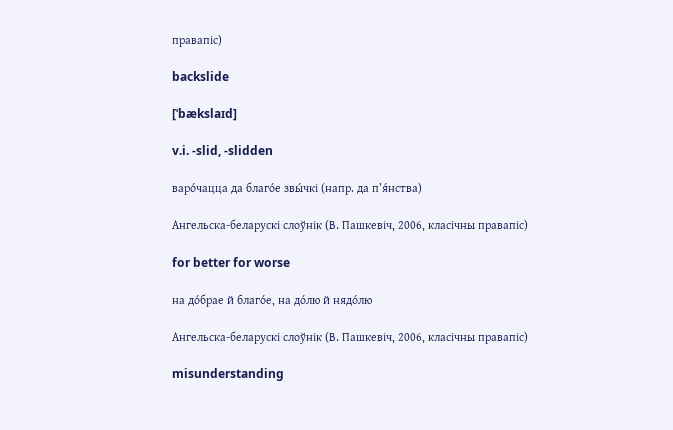правапіс)

backslide

[ˈbækslaɪd]

v.i. -slid, -slidden

варо́чацца да благо́е звы́чкі (напр. да п’я́нства)

Ангельска-беларускі слоўнік (В. Пашкевіч, 2006, класічны правапіс)

for better for worse

на до́брае й благо́е, на до́лю й нядо́лю

Ангельска-беларускі слоўнік (В. Пашкевіч, 2006, класічны правапіс)

misunderstanding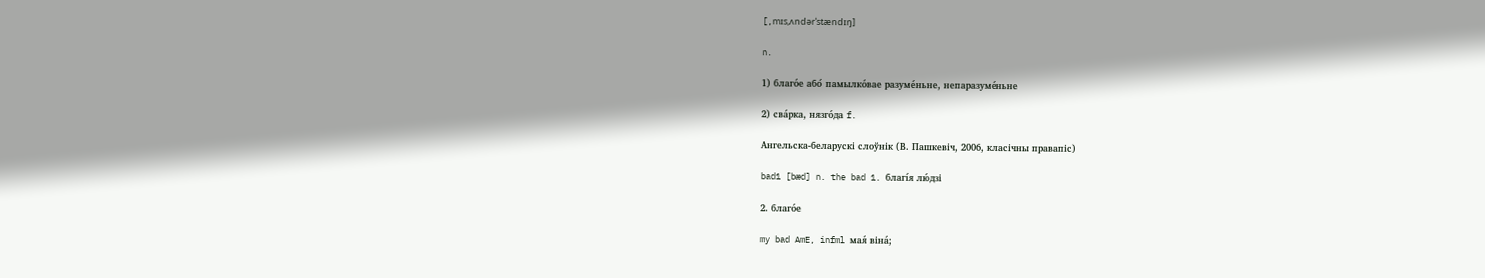[,mɪs,ʌndərˈstændɪŋ]

n.

1) благо́е або́ памылко́вае разуме́ньне, непаразуме́ньне

2) сва́рка, нязго́да f.

Ангельска-беларускі слоўнік (В. Пашкевіч, 2006, класічны правапіс)

bad1 [bæd] n. the bad 1. благі́я лю́дзі

2. благо́е

my bad AmE, infml мая́ віна́;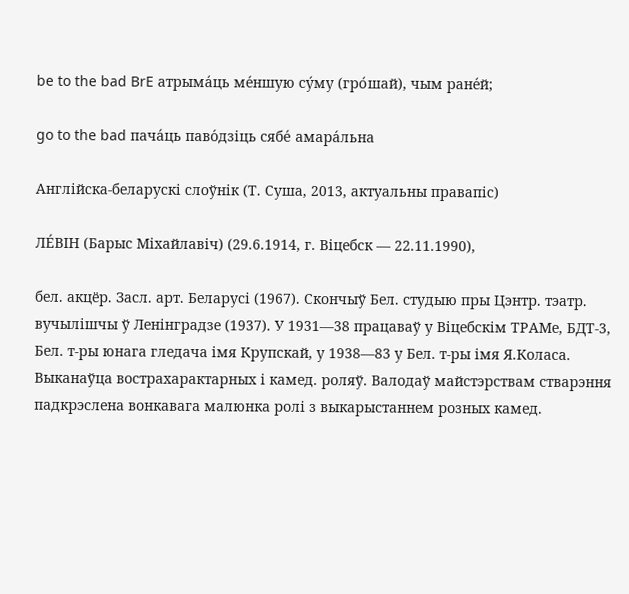be to the bad BrE атрыма́ць ме́ншую су́му (гро́шай), чым ране́й;

go to the bad пача́ць паво́дзіць сябе́ амара́льна

Англійска-беларускі слоўнік (Т. Суша, 2013, актуальны правапіс)

ЛЕ́ВІН (Барыс Міхайлавіч) (29.6.1914, г. Віцебск — 22.11.1990),

бел. акцёр. Засл. арт. Беларусі (1967). Скончыў Бел. студыю пры Цэнтр. тэатр. вучылішчы ў Ленінградзе (1937). У 1931—38 працаваў у Віцебскім ТРАМе, БДТ-3, Бел. т-ры юнага гледача імя Крупскай, у 1938—83 у Бел. т-ры імя Я.Коласа. Выканаўца вострахарактарных і камед. роляў. Валодаў майстэрствам стварэння падкрэслена вонкавага малюнка ролі з выкарыстаннем розных камед.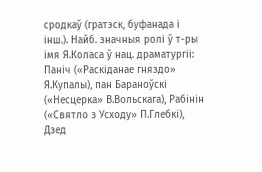сродкаў (гратэск, буфанада і інш.). Найб. значныя ролі ў т-ры імя Я.Коласа ў нац. драматургіі: Паніч («Раскіданае гняздо» Я.Купалы), пан Бараноўскі («Несцерка» В.Вольскага), Рабінін («Святло з Усходу» П.Глебкі), Дзед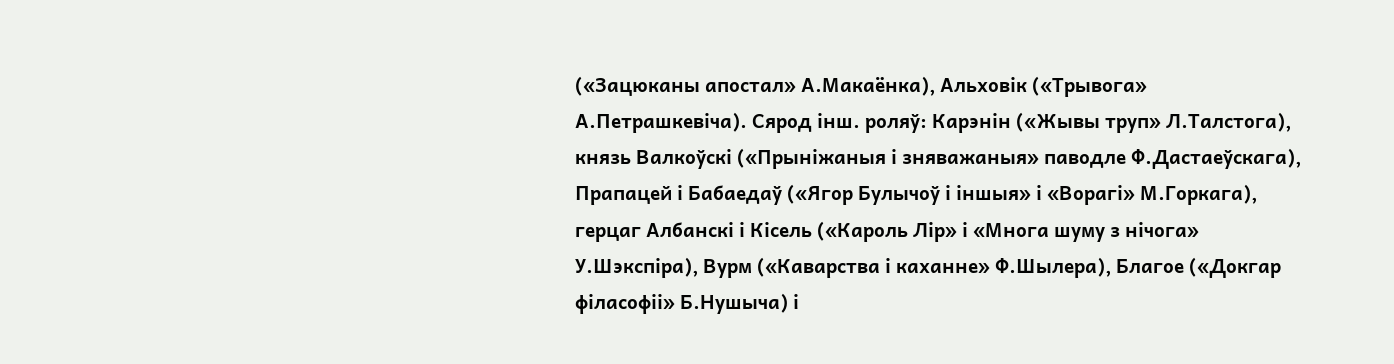(«Зацюканы апостал» А.Макаёнка), Альховік («Трывога» А.Петрашкевіча). Сярод інш. роляў: Карэнін («Жывы труп» Л.Талстога), князь Валкоўскі («Прыніжаныя і зняважаныя» паводле Ф.Дастаеўскага), Прапацей і Бабаедаў («Ягор Булычоў і іншыя» і «Ворагі» М.Горкага), герцаг Албанскі і Кісель («Кароль Лір» і «Многа шуму з нічога» У.Шэкспіра), Вурм («Каварства і каханне» Ф.Шылера), Благое («Докгар філасофіі» Б.Нушыча) і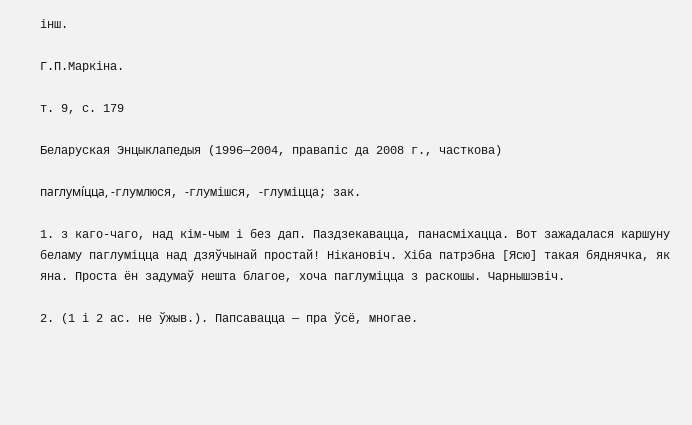інш.

Г.П.Маркіна.

т. 9, с. 179

Беларуская Энцыклапедыя (1996—2004, правапіс да 2008 г., часткова)

паглумі́цца, ‑глумлюся, ‑глумішся, ‑глуміцца; зак.

1. з каго-чаго, над кім-чым і без дап. Паздзекавацца, панасміхацца. Вот зажадалася каршуну беламу паглуміцца над дзяўчынай простай! Нікановіч. Хіба патрэбна [Ясю] такая бяднячка, як яна. Проста ён задумаў нешта благое, хоча паглуміцца з раскошы. Чарнышэвіч.

2. (1 і 2 ас. не ўжыв.). Папсавацца — пра ўсё, многае.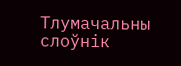Тлумачальны слоўнік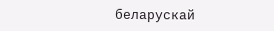беларускай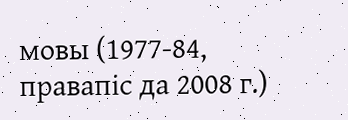мовы (1977-84, правапіс да 2008 г.)